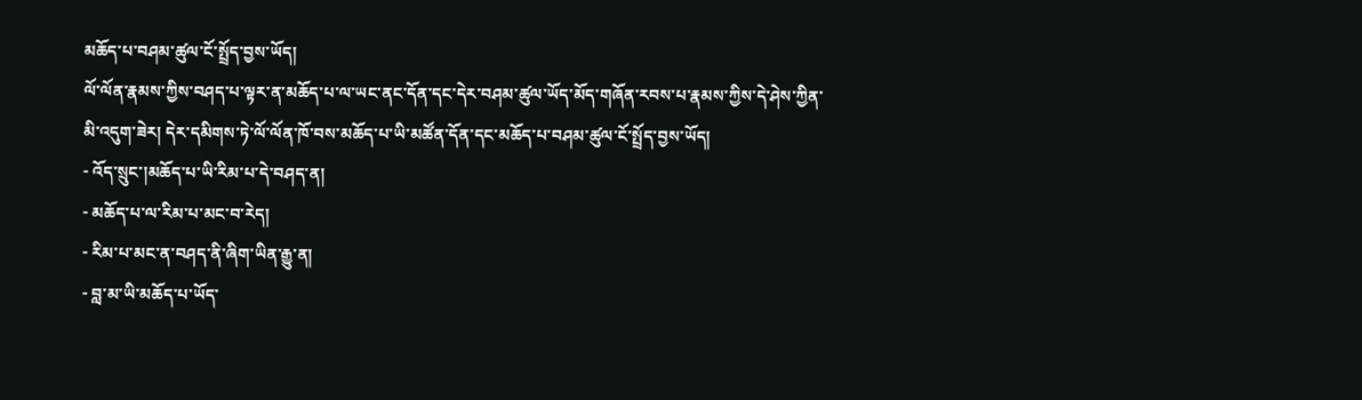མཆོད་པ་བཤམ་ཚུལ་ངོ་སྤྲོད་བྱས་ཡོད།
ལོ་ལོན་རྣམས་ཀྱིས་བཤད་པ་ལྟར་ན་མཆོད་པ་ལ་ཡང་ནང་དོན་དང་དེར་བཤམ་ཚུལ་ཡོད་མོད་གཞོན་རབས་པ་རྣམས་ཀྱིས་དེ་ཤེས་ཀྱིན་མི་འདུག་ཟེར། དེར་དམིགས་ཏེ་ལོ་ལོན་ཁོ་བས་མཆོད་པ་ཡི་མཚོན་དོན་དང་མཆོད་པ་བཤམ་ཚུལ་ངོ་སྤྲོད་བྱས་ཡོད།
- འོད་སྲུང་།མཆོད་པ་ཡི་རིམ་པ་དེ་བཤད་ན།
- མཆོད་པ་ལ་རིམ་པ་མང་བ་རེད།
- རིམ་པ་མང་ན་བཤད་ནི་ཞིག་ཡིན་རྒྱུ་ན།
- བླ་མ་ཡི་མཆོད་པ་ཡོད་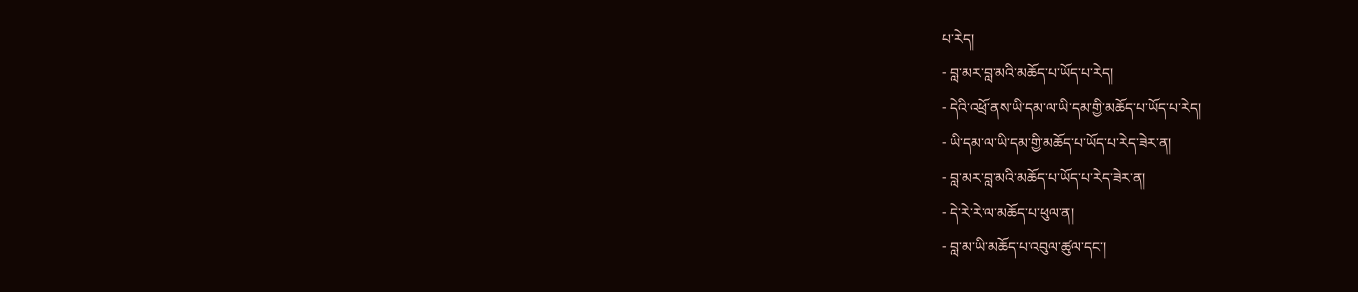པ་རེད།
- བླ་མར་བླ་མའི་མཆོད་པ་ཡོད་པ་རེད།
- དེའི་འཕྲོ་ནས་ཡི་དམ་ལ་ཡི་དམ་གྱི་མཆོད་པ་ཡོད་པ་རེད།
- ཡི་དམ་ལ་ཡི་དམ་གྱི་མཆོད་པ་ཡོད་པ་རེད་ཟེར་ན།
- བླ་མར་བླ་མའི་མཆོད་པ་ཡོད་པ་རེད་ཟེར་ན།
- དེ་རེ་རེ་ལ་མཆོད་པ་ཕུལ་ན།
- བླ་མ་ཡི་མཆོད་པ་འབུལ་ཚུལ་དང་།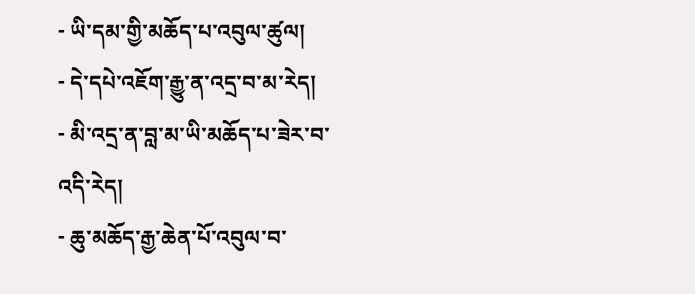- ཡི་དམ་གྱི་མཆོད་པ་འབུལ་ཚུལ།
- དེ་དཔེ་འཇོག་རྒྱུ་ན་འདྲ་བ་མ་རེད།
- མི་འདྲ་ན་བླ་མ་ཡི་མཆོད་པ་ཟེར་བ་འདི་རེད།
- ཆུ་མཆོད་རྒྱ་ཆེན་པོ་འབུལ་བ་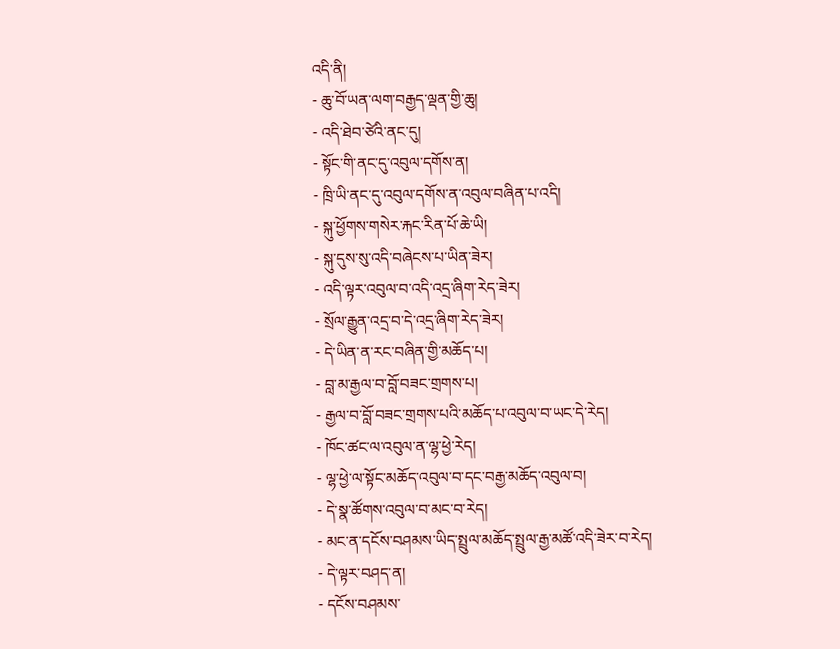འདི་ནི།
- ཆུ་བོ་ཡན་ལག་བརྒྱད་ལྡན་གྱི་ཆུ།
- འདི་ཐེབ་ཙེའི་ནང་དུ།
- སྟོང་གི་ནང་དུ་འབུལ་དགོས་ན།
- ཁྲི་ཡི་ནང་དུ་འབུལ་དགོས་ན་འབུལ་བཞིན་པ་འདི།
- སྐུ་ཕྱོགས་གསེར་རྐང་རིན་པོ་ཆེ་ཡི།
- སྐུ་དུས་སུ་འདི་བཞེངས་པ་ཡིན་ཟེར།
- འདི་ལྟར་འབུལ་བ་འདི་འདྲ་ཞིག་རེད་ཟེར།
- སྲོལ་རྒྱུན་འདྲ་བ་དེ་འདྲ་ཞིག་རེད་ཟེར།
- དེ་ཡིན་ན་རང་བཞིན་གྱི་མཆོད་པ།
- བླ་མ་རྒྱལ་བ་བློ་བཟང་གྲགས་པ།
- རྒྱལ་བ་བློ་བཟང་གྲགས་པའི་མཆོད་པ་འབུལ་བ་ཡང་དེ་རེད།
- ཁོང་ཚང་ལ་འབུལ་ན་ལྷ་ཕྱེ་རེད།
- ལྷ་ཕྱེ་ལ་སྟོང་མཆོད་འབུལ་བ་དང་བརྒྱ་མཆོད་འབུལ་བ།
- དེ་སྣ་ཚོགས་འབུལ་བ་མང་བ་རེད།
- མང་ན་དངོས་བཤམས་ཡིད་སྤྲུལ་མཆོད་སྤྲུལ་རྒྱ་མཚོ་འདི་ཟེར་བ་རེད།
- དེ་ལྟར་བཤད་ན།
- དངོས་བཤམས་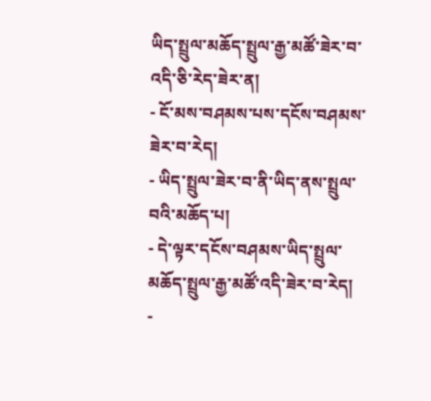ཡིད་སྤྲུལ་མཆོད་སྤྲུལ་རྒྱ་མཚོ་ཟེར་བ་འདི་ཅི་རེད་ཟེར་ན།
- ངོ་མས་བཤམས་པས་དངོས་བཤམས་ཟེར་བ་རེད།
- ཡིད་སྤྲུལ་ཟེར་བ་ནི་ཡིད་ནས་སྤྲུལ་བའི་མཆོད་པ།
- དེ་ལྟར་དངོས་བཤམས་ཡིད་སྤྲུལ་མཆོད་སྤྲུལ་རྒྱ་མཚོ་འདི་ཟེར་བ་རེད།
-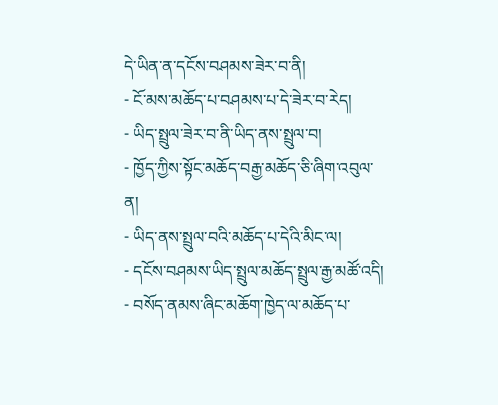དེ་ཡིན་ན་དངོས་བཤམས་ཟེར་བ་ནི།
- ངོ་མས་མཆོད་པ་བཤམས་པ་དེ་ཟེར་བ་རེད།
- ཡིད་སྤྲུལ་ཟེར་བ་ནི་ཡིད་ནས་སྤྲུལ་བ།
- ཁྱོད་ཀྱིས་སྟོང་མཆོད་བརྒྱ་མཆོད་ཅི་ཞིག་འབུལ་ན།
- ཡིད་ནས་སྤྲུལ་བའི་མཆོད་པ་དེའི་མིང་ལ།
- དངོས་བཤམས་ཡིད་སྤྲུལ་མཆོད་སྤྲུལ་རྒྱ་མཚོ་འདི།
- བསོད་ནམས་ཞིང་མཆོག་ཁྱེད་ལ་མཆོད་པ་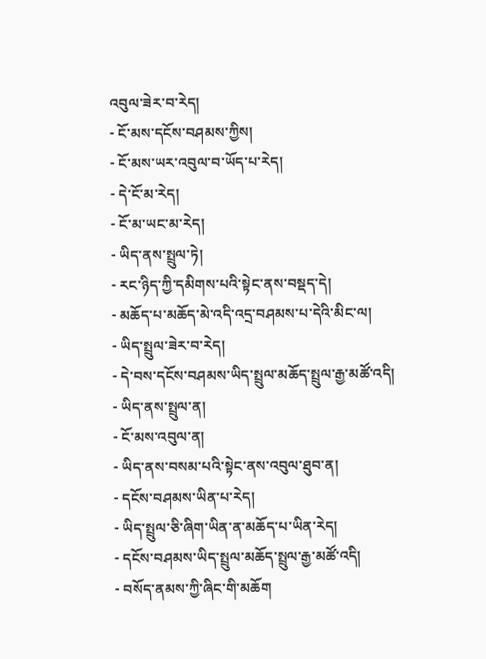འབུལ་ཟེར་བ་རེད།
- ངོ་མས་དངོས་བཤམས་ཀྱིས།
- ངོ་མས་ཡར་འབུལ་བ་ཡོད་པ་རེད།
- དེ་ངོ་མ་རེད།
- ངོ་མ་ཡང་མ་རེད།
- ཡིད་ནས་སྤྲུལ་ཏེ།
- རང་ཉིད་ཀྱི་དམིགས་པའི་སྟེང་ནས་བསྡད་དེ།
- མཆོད་པ་མཆོད་མེ་འདི་འདྲ་བཤམས་པ་དེའི་མིང་ལ།
- ཡིད་སྤྲུལ་ཟེར་བ་རེད།
- དེ་བས་དངོས་བཤམས་ཡིད་སྤྲུལ་མཆོད་སྤྲུལ་རྒྱ་མཚོ་འདི།
- ཡིད་ནས་སྤྲུལ་ན།
- ངོ་མས་འབུལ་ན།
- ཡིད་ནས་བསམ་པའི་སྟེང་ནས་འབུལ་ཐུབ་ན།
- དངོས་བཤམས་ཡིན་པ་རེད།
- ཡིད་སྤྲུལ་ཅི་ཞིག་ཡིན་ན་མཆོད་པ་ཡིན་རེད།
- དངོས་བཤམས་ཡིད་སྤྲུལ་མཆོད་སྤྲུལ་རྒྱ་མཚོ་འདི།
- བསོད་ནམས་ཀྱི་ཞིང་གི་མཆོག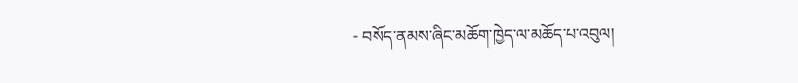- བསོད་ནམས་ཞིང་མཆོག་ཁྱེད་ལ་མཆོད་པ་འབུལ།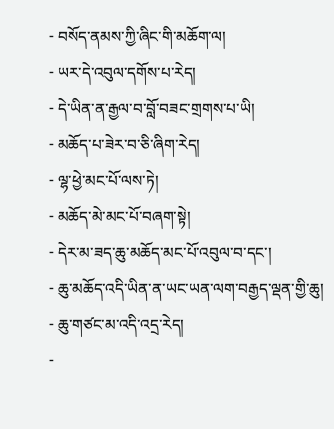- བསོད་ནམས་ཀྱི་ཞིང་གི་མཆོག་ལ།
- ཡར་དེ་འབུལ་དགོས་པ་རེད།
- དེ་ཡིན་ན་རྒྱལ་བ་བློ་བཟང་གྲགས་པ་ཡི།
- མཆོད་པ་ཟེར་བ་ཅི་ཞིག་རེད།
- ལྷ་ཕྱེ་མང་པོ་ལས་ཏེ།
- མཆོད་མེ་མང་པོ་བཞག་སྟེ།
- དེར་མ་ཟད་ཆུ་མཆོད་མང་པོ་འབུལ་བ་དང་།
- ཆུ་མཆོད་འདི་ཡིན་ན་ཡང་ཡན་ལག་བརྒྱད་ལྡན་གྱི་ཆུ།
- ཆུ་གཙང་མ་འདི་འདྲ་རེད།
-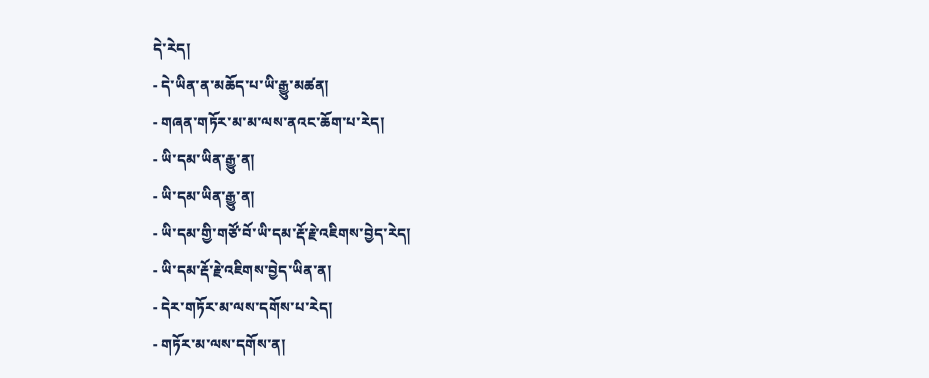དེ་རེད།
- དེ་ཡིན་ན་མཆོད་པ་ཡི་རྒྱུ་མཚན།
- གཞན་གཏོར་མ་མ་ལས་ནའང་ཆོག་པ་རེད།
- ཡི་དམ་ཡིན་རྒྱུ་ན།
- ཡི་དམ་ཡིན་རྒྱུ་ན།
- ཡི་དམ་གྱི་གཙོ་བོ་ཡི་དམ་རྡོ་རྗེ་འཇིགས་བྱེད་རེད།
- ཡི་དམ་རྡོ་རྗེ་འཇིགས་བྱེད་ཡིན་ན།
- དེར་གཏོར་མ་ལས་དགོས་པ་རེད།
- གཏོར་མ་ལས་དགོས་ན།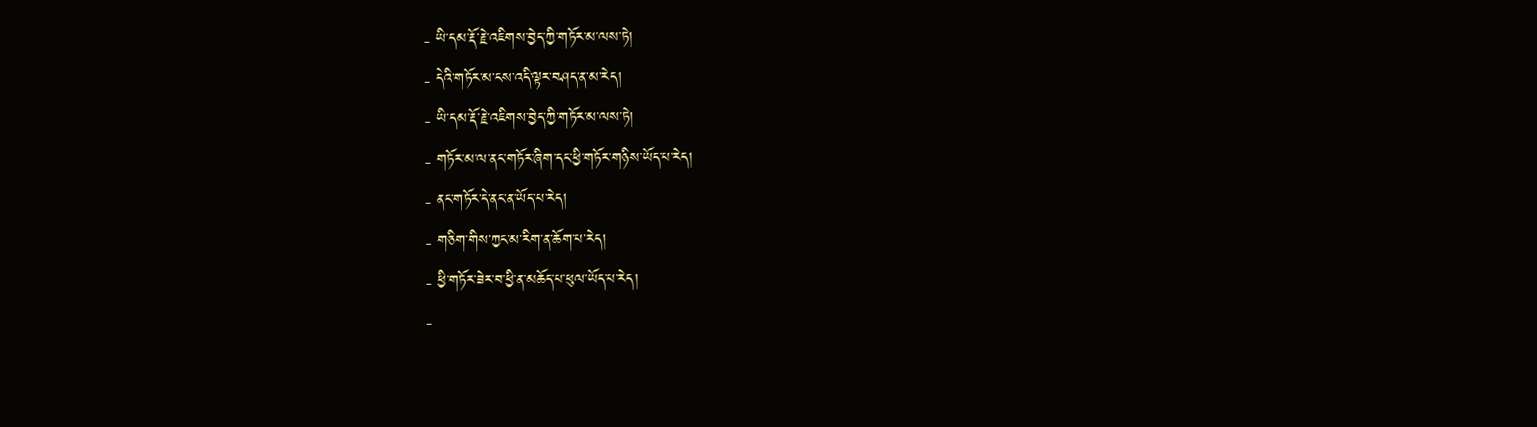- ཡི་དམ་རྡོ་རྗེ་འཇིགས་བྱེད་ཀྱི་གཏོར་མ་ལས་ཏེ།
- དེའི་གཏོར་མ་ངས་འདི་ལྟར་བཤད་ན་མ་རེད།
- ཡི་དམ་རྡོ་རྗེ་འཇིགས་བྱེད་ཀྱི་གཏོར་མ་ལས་ཏེ།
- གཏོར་མ་ལ་ནང་གཏོར་ཞིག་དང་ཕྱི་གཏོར་གཉིས་ཡོད་པ་རེད།
- ནང་གཏོར་དེ་ནང་ན་ཡོད་པ་རེད།
- གཅིག་གིས་ཀྱང་མ་རིག་ན་ཆོག་པ་རེད།
- ཕྱི་གཏོར་ཟེར་བ་ཕྱི་ན་མཆོད་པ་ཕུལ་ཡོད་པ་རེད།
-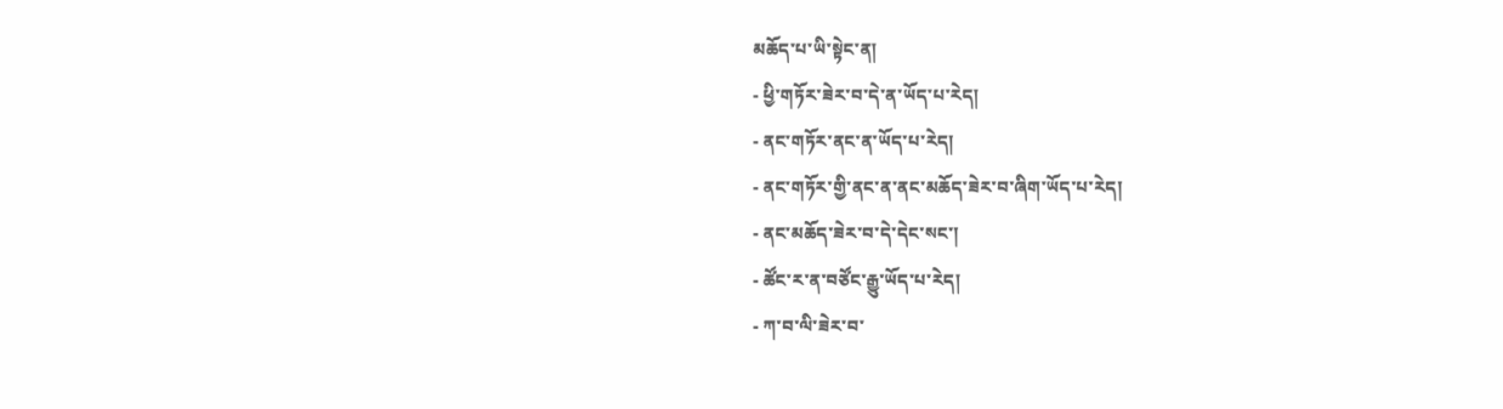མཆོད་པ་ཡི་སྟེང་ན།
- ཕྱི་གཏོར་ཟེར་བ་དེ་ན་ཡོད་པ་རེད།
- ནང་གཏོར་ནང་ན་ཡོད་པ་རེད།
- ནང་གཏོར་གྱི་ནང་ན་ནང་མཆོད་ཟེར་བ་ཞིག་ཡོད་པ་རེད།
- ནང་མཆོད་ཟེར་བ་དེ་དེང་སང་།
- ཚོང་ར་ན་བཙོང་རྒྱུ་ཡོད་པ་རེད།
- ཀ་བ་ལི་ཟེར་བ་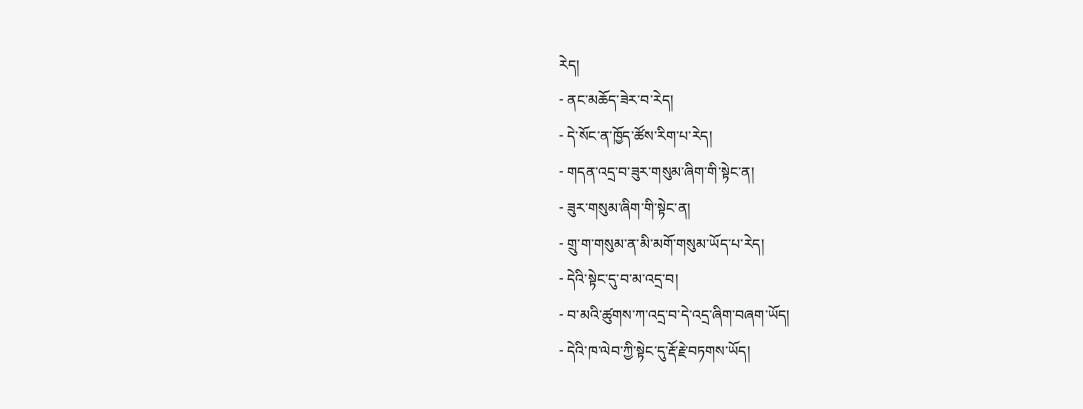རེད།
- ནང་མཆོད་ཟེར་བ་རེད།
- དེ་སོང་ན་ཁྱོད་ཚོས་རིག་པ་རེད།
- གདན་འདྲ་བ་ཟུར་གསུམ་ཞིག་གི་སྟེང་ན།
- ཟུར་གསུམ་ཞིག་གི་སྟེང་ན།
- གྲུ་ག་གསུམ་ན་མི་མགོ་གསུམ་ཡོད་པ་རེད།
- དེའི་སྟེང་དུ་བ་མ་འདྲ་བ།
- བ་མའི་ཚུགས་ཀ་འདྲ་བ་དེ་འདྲ་ཞིག་བཞག་ཡོད།
- དེའི་ཁ་ལེབ་ཀྱི་སྟེང་དུ་རྡོ་རྗེ་བཏགས་ཡོད།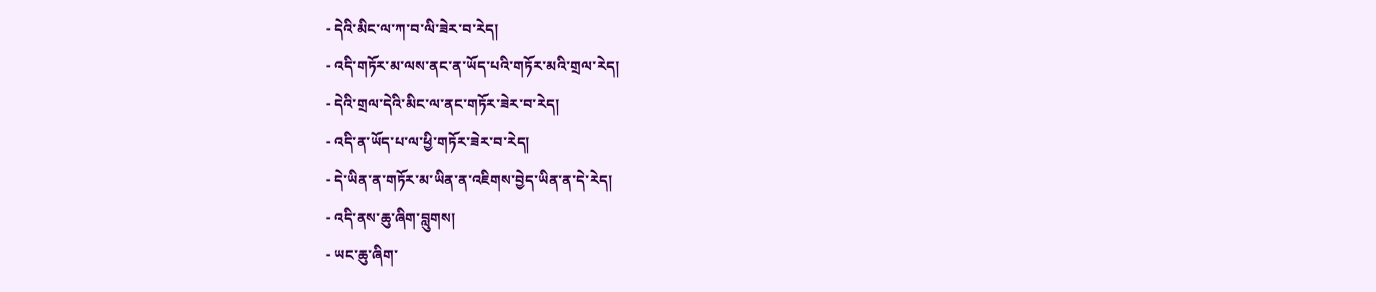- དེའི་མིང་ལ་ཀ་བ་ལི་ཟེར་བ་རེད།
- འདི་གཏོར་མ་ལས་ནང་ན་ཡོད་པའི་གཏོར་མའི་གྲལ་རེད།
- དེའི་གྲལ་དེའི་མིང་ལ་ནང་གཏོར་ཟེར་བ་རེད།
- འདི་ན་ཡོད་པ་ལ་ཕྱི་གཏོར་ཟེར་བ་རེད།
- དེ་ཡིན་ན་གཏོར་མ་ཡིན་ན་འཇིགས་བྱེད་ཡིན་ན་དེ་རེད།
- འདི་ནས་ཆུ་ཞིག་བླུགས།
- ཡང་ཆུ་ཞིག་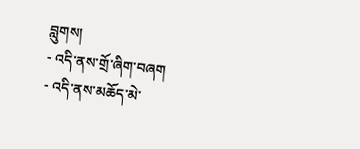བླུགས།
- འདི་ནས་གྲོ་ཞིག་བཞག
- འདི་ནས་མཆོད་མེ་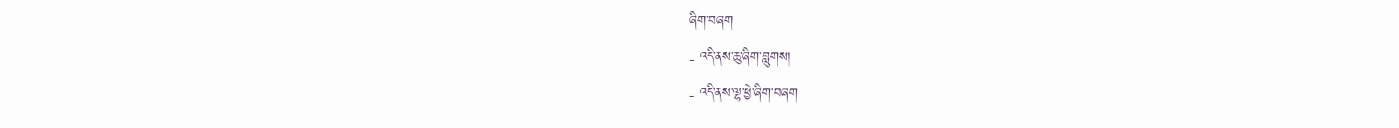ཞིག་བཞག
- འདི་ནས་ཆུ་ཞིག་བླུགས།
- འདི་ནས་ལྷ་ཕྱེ་ཞིག་བཞག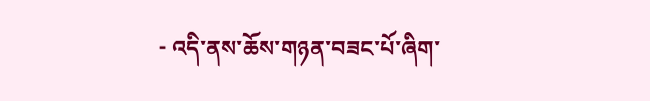- འདི་ནས་ཆོས་གཉན་བཟང་པོ་ཞིག་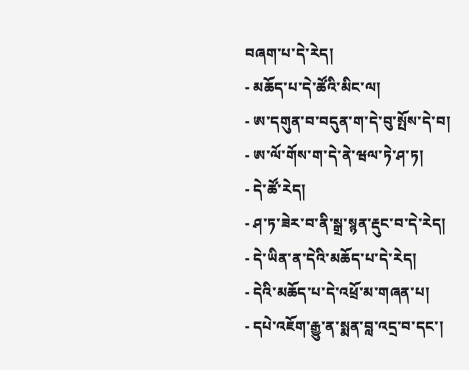བཞག་པ་དེ་རེད།
- མཆོད་པ་དེ་ཚོའི་མིང་ལ།
- ཨ་དགུན་བ་བདུན་ག་དེ་བུ་སྤོས་དེ་བ།
- ཨ་ལོ་གོས་ག་དེ་ནེ་ཝལ་ཏེ་ཤ་ཏ།
- དེ་ཚོ་རེད།
- ཤ་ཏ་ཟེར་བ་ནི་སྒྲ་སྙན་རྡུང་བ་དེ་རེད།
- དེ་ཡིན་ན་དེའི་མཆོད་པ་དེ་རེད།
- དེའི་མཆོད་པ་དེ་འཕྲོ་མ་གཞན་པ།
- དཔེ་འཇོག་རྒྱུ་ན་སྨན་བླ་འདྲ་བ་དང་།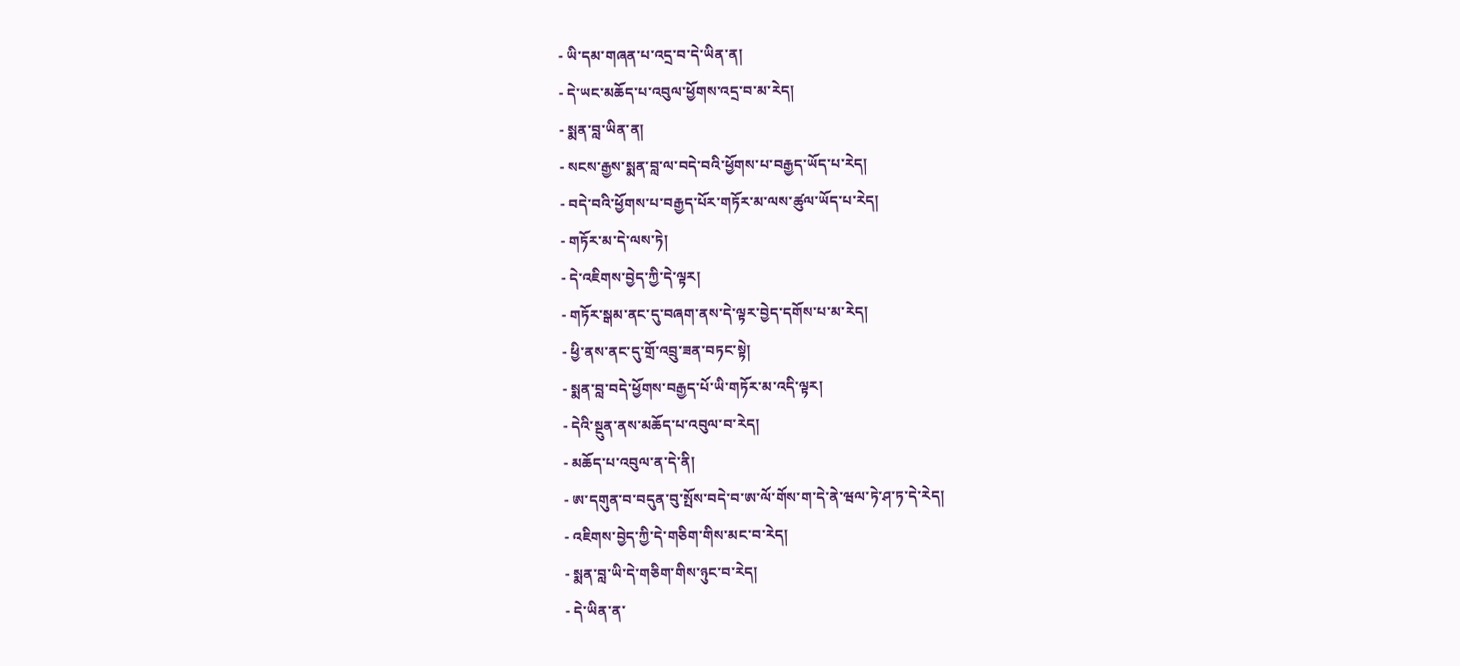- ཡི་དམ་གཞན་པ་འདྲ་བ་དེ་ཡིན་ན།
- དེ་ཡང་མཆོད་པ་འབུལ་ཕྱོགས་འདྲ་བ་མ་རེད།
- སྨན་བླ་ཡིན་ན།
- སངས་རྒྱས་སྨན་བླ་ལ་བདེ་བའི་ཕྱོགས་པ་བརྒྱད་ཡོད་པ་རེད།
- བདེ་བའི་ཕྱོགས་པ་བརྒྱད་པོར་གཏོར་མ་ལས་ཚུལ་ཡོད་པ་རེད།
- གཏོར་མ་དེ་ལས་ཏེ།
- དེ་འཇིགས་བྱེད་ཀྱི་དེ་ལྟར།
- གཏོར་སྒམ་ནང་དུ་བཞག་ནས་དེ་ལྟར་བྱེད་དགོས་པ་མ་རེད།
- ཕྱི་ནས་ནང་དུ་གྲོ་འབྲུ་ཟན་བཏང་སྟེ།
- སྨན་བླ་བདེ་ཕྱོགས་བརྒྱད་པོ་ཡི་གཏོར་མ་འདི་ལྟར།
- དེའི་སྔུན་ནས་མཆོད་པ་འབུལ་བ་རེད།
- མཆོད་པ་འབུལ་ན་དེ་ནི།
- ཨ་དགུན་བ་བདུན་བུ་སྤོས་བདེ་བ་ཨ་ལོ་གོས་ག་དེ་ནེ་ཝལ་ཏེ་ཤ་ཏ་དེ་རེད།
- འཇིགས་བྱེད་ཀྱི་དེ་གཅིག་གིས་མང་བ་རེད།
- སྨན་བླ་ཡི་དེ་གཅིག་གིས་ཉུང་བ་རེད།
- དེ་ཡིན་ན་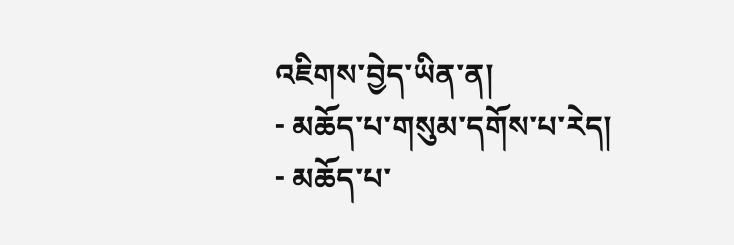འཇིགས་བྱེད་ཡིན་ན།
- མཆོད་པ་གསུམ་དགོས་པ་རེད།
- མཆོད་པ་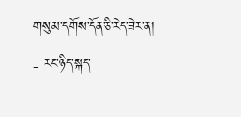གསུམ་དགོས་དོན་ཅི་རེད་ཟེར་ན།
- རང་ཉིད་སྐད་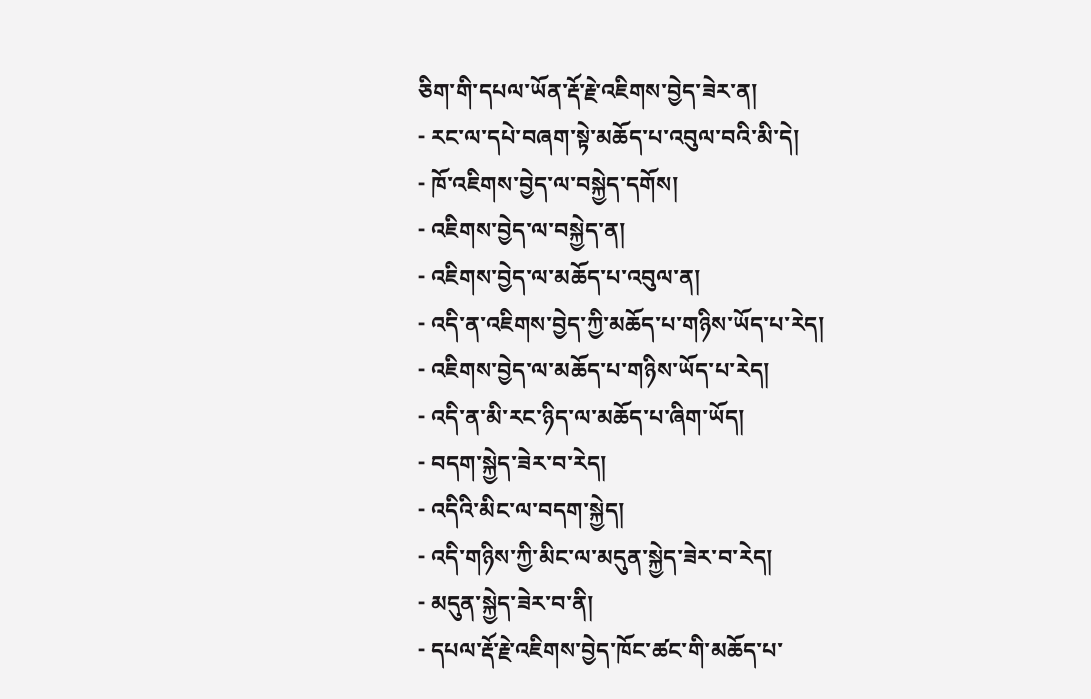ཅིག་གི་དཔལ་ཡོན་རྡོ་རྗེ་འཇིགས་བྱེད་ཟེར་ན།
- རང་ལ་དཔེ་བཞག་སྟེ་མཆོད་པ་འབུལ་བའི་མི་དེ།
- ཁོ་འཇིགས་བྱེད་ལ་བསྐྱེད་དགོས།
- འཇིགས་བྱེད་ལ་བསྐྱེད་ན།
- འཇིགས་བྱེད་ལ་མཆོད་པ་འབུལ་ན།
- འདི་ན་འཇིགས་བྱེད་ཀྱི་མཆོད་པ་གཉིས་ཡོད་པ་རེད།
- འཇིགས་བྱེད་ལ་མཆོད་པ་གཉིས་ཡོད་པ་རེད།
- འདི་ན་མི་རང་ཉིད་ལ་མཆོད་པ་ཞིག་ཡོད།
- བདག་སྐྱེད་ཟེར་བ་རེད།
- འདིའི་མིང་ལ་བདག་སྐྱེད།
- འདི་གཉིས་ཀྱི་མིང་ལ་མདུན་སྐྱེད་ཟེར་བ་རེད།
- མདུན་སྐྱེད་ཟེར་བ་ནི།
- དཔལ་རྡོ་རྗེ་འཇིགས་བྱེད་ཁོང་ཚང་གི་མཆོད་པ་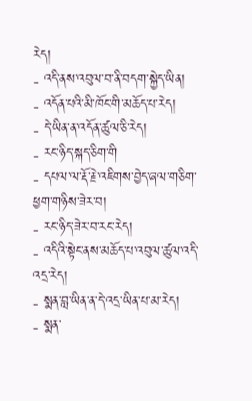རེད།
- འདི་ནས་འབུལ་བ་ནི་བདག་སྐྱེད་ཡིན།
- འདོན་པའི་མི་ཁོང་གི་མཆོད་པ་རེད།
- དེ་ཡིན་ན་འདོན་ཚུལ་ཅི་རེད།
- རང་ཉིད་སྐད་ཅིག་གི
- དཔལ་ལ་རྡོ་རྗེ་འཇིགས་བྱེད་ཞལ་གཅིག་ཕྱག་གཉིས་ཟེར་བ།
- རང་ཉིད་ཟེར་བ་རང་རེད།
- འདིའི་སྟེང་ནས་མཆོད་པ་འབུལ་ཚུལ་འདི་འདྲ་རེད།
- སྨན་བླ་ཡིན་ན་དེ་འདྲ་ཡིན་པ་མ་རེད།
- སྨན་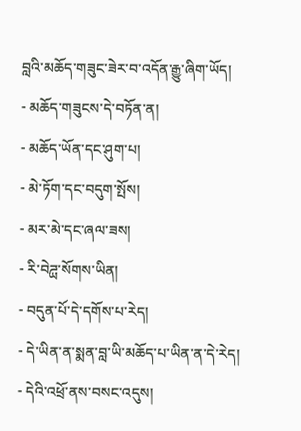བླའི་མཆོད་གཟུང་ཟེར་བ་འདོན་རྒྱུ་ཞིག་ཡོད།
- མཆོད་གཟུངས་དེ་བཏོན་ན།
- མཆོད་ཡོན་དང་ཤུག་པ།
- མེ་ཏོག་དང་བདུག་སྤོས།
- མར་མེ་དང་ཞལ་ཟས།
- རི་བེཌྻ་སོགས་ཡིན།
- བདུན་པོ་དེ་དགོས་པ་རེད།
- དེ་ཡིན་ན་སྨན་བླ་ཡི་མཆོད་པ་ཡིན་ན་དེ་རེད།
- དེའི་འཕྲོ་ནས་བསང་འདུས།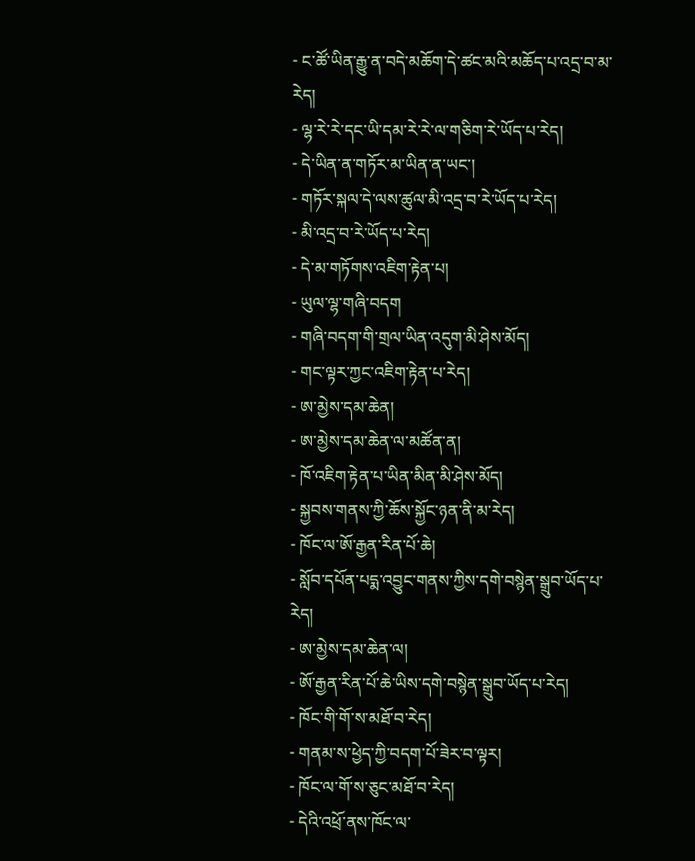- ང་ཚོ་ཡིན་རྒྱུ་ན་བདེ་མཆོག་དེ་ཚང་མའི་མཆོད་པ་འདྲ་བ་མ་རེད།
- ལྷ་རེ་རེ་དང་ཡི་དམ་རེ་རེ་ལ་གཅིག་རེ་ཡོད་པ་རེད།
- དེ་ཡིན་ན་གཏོར་མ་ཡིན་ན་ཡང་།
- གཏོར་སྐལ་དེ་ལས་ཚུལ་མི་འདྲ་བ་རེ་ཡོད་པ་རེད།
- མི་འདྲ་བ་རེ་ཡོད་པ་རེད།
- དེ་མ་གཏོགས་འཇིག་རྟེན་པ།
- ཡུལ་ལྷ་གཞི་བདག
- གཞི་བདག་གི་གྲལ་ཡིན་འདུག་མི་ཤེས་མོད།
- གང་ལྟར་ཀྱང་འཇིག་རྟེན་པ་རེད།
- ཨ་མྱེས་དམ་ཆེན།
- ཨ་མྱེས་དམ་ཆེན་ལ་མཚོན་ན།
- ཁོ་འཇིག་རྟེན་པ་ཡིན་མིན་མི་ཤེས་མོད།
- སྐྱབས་གནས་ཀྱི་ཆོས་སྐྱོང་ཉན་ནི་མ་རེད།
- ཁོང་ལ་ཨོ་རྒྱན་རིན་པོ་ཆེ།
- སློབ་དཔོན་པདྨ་འབྱུང་གནས་ཀྱིས་དགེ་བསྙེན་སྒྲུབ་ཡོད་པ་རེད།
- ཨ་མྱེས་དམ་ཆེན་ལ།
- ཨོ་རྒྱན་རིན་པོ་ཆེ་ཡིས་དགེ་བསྙེན་སྒྲུབ་ཡོད་པ་རེད།
- ཁོང་གི་གོ་ས་མཐོ་བ་རེད།
- གནམ་ས་ཕྱེད་ཀྱི་བདག་པོ་ཟེར་བ་ལྟར།
- ཁོང་ལ་གོ་ས་ཅུང་མཐོ་བ་རེད།
- དེའི་འཕྲོ་ནས་ཁོང་ལ་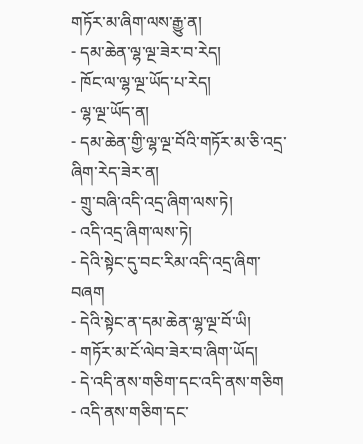གཏོར་མ་ཞིག་ལས་རྒྱུ་ན།
- དམ་ཆེན་ལྷ་ལྔ་ཟེར་བ་རེད།
- ཁོང་ལ་ལྷ་ལྔ་ཡོད་པ་རེད།
- ལྷ་ལྔ་ཡོད་ན།
- དམ་ཆེན་གྱི་ལྷ་ལྔ་བོའི་གཏོར་མ་ཅི་འདྲ་ཞིག་རེད་ཟེར་ན།
- གྲུ་བཞི་འདི་འདྲ་ཞིག་ལས་ཏེ།
- འདི་འདྲ་ཞིག་ལས་ཏེ།
- དེའི་སྟེང་དུ་བང་རིམ་འདི་འདྲ་ཞིག་བཞག
- དེའི་སྟེང་ན་དམ་ཆེན་ལྷ་ལྔ་བོ་ཡི།
- གཏོར་མ་ངོ་ལེབ་ཟེར་བ་ཞིག་ཡོད།
- དེ་འདི་ནས་གཅིག་དང་འདི་ནས་གཅིག
- འདི་ནས་གཅིག་དང་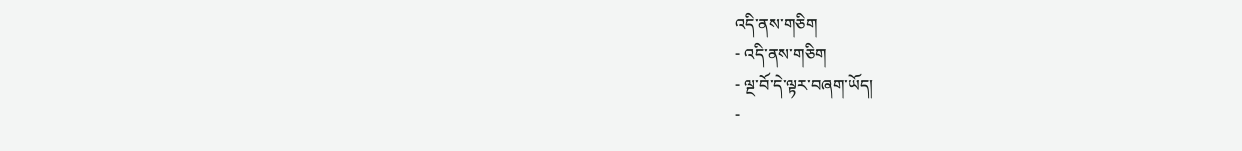འདི་ནས་གཅིག
- འདི་ནས་གཅིག
- ལྔ་བོ་དེ་ལྟར་བཞག་ཡོད།
-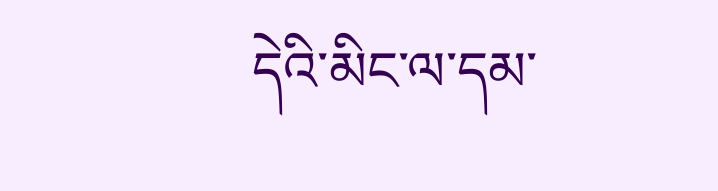དེའི་མིང་ལ་དམ་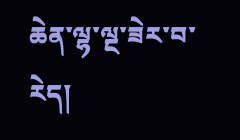ཆེན་ལྷ་ལྔ་ཟེར་བ་རེད།